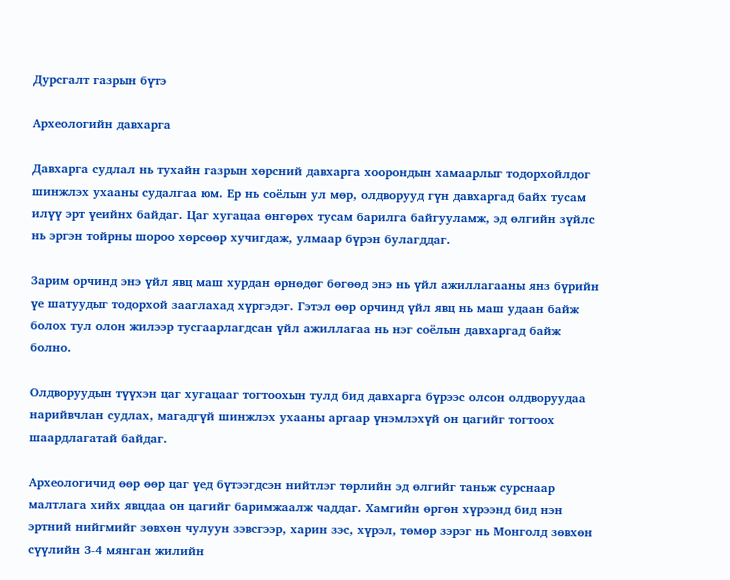Дурсгалт газрын бүтэ

Археологийн давхарга

Давхарга судлал нь тухайн газрын хөрсний давхарга хоорондын хамаарлыг тодорхойлдог шинжлэх ухааны судалгаа юм. Ер нь соёлын ул мөр, олдворууд гүн давхаргад байх тусам илүү эрт үеийнх байдаг. Цаг хугацаа өнгөрөх тусам барилга байгууламж, эд өлгийн зүйлс нь эргэн тойрны шороо хөрсөөр хучигдаж, улмаар бүрэн булагддаг.

Зарим орчинд энэ үйл явц маш хурдан өрнөдөг бөгөөд энэ нь үйл ажиллагааны янз бүрийн үе шатуудыг тодорхой зааглахад хүргэдэг. Гэтэл өөр орчинд үйл явц нь маш удаан байж болох тул олон жилээр тусгаарлагдсан үйл ажиллагаа нь нэг соёлын давхаргад байж болно.

Олдворуудын түүхэн цаг хугацааг тогтоохын тулд бид давхарга бүрээс олсон олдворуудаа нарийвчлан судлах, магадгүй шинжлэх ухааны аргаар үнэмлэхүй он цагийг тогтоох шаардлагатай байдаг.

Археологичид өөр өөр цаг үед бүтээгдсэн нийтлэг төрлийн эд өлгийг таньж сурснаар малтлага хийх явцдаа он цагийг баримжаалж чаддаг. Хамгийн өргөн хүрээнд бид нэн эртний нийгмийг зөвхөн чулуун зэвсгээр, харин зэс, хүрэл, төмөр зэрэг нь Монголд зөвхөн сүүлийн 3-4 мянган жилийн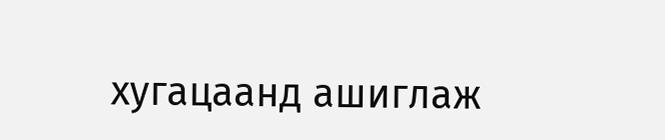хугацаанд ашиглаж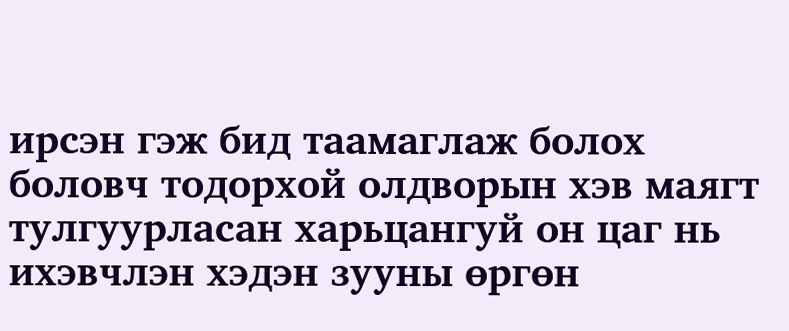ирсэн гэж бид таамаглаж болох боловч тодорхой олдворын хэв маягт тулгуурласан харьцангуй он цаг нь ихэвчлэн хэдэн зууны өргөн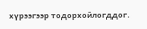хүрээгээр тодорхойлогддог.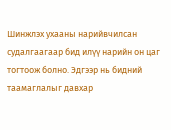Шинжлэх ухааны нарийвчилсан судалгаагаар бид илүү нарийн он цаг тогтоож болно. Эдгээр нь бидний таамаглалыг давхар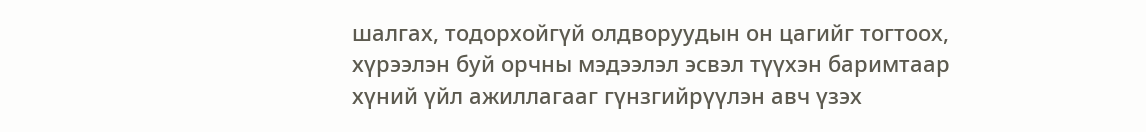шалгах, тодорхойгүй олдворуудын он цагийг тогтоох, хүрээлэн буй орчны мэдээлэл эсвэл түүхэн баримтаар хүний үйл ажиллагааг гүнзгийрүүлэн авч үзэх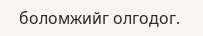боломжийг олгодог.